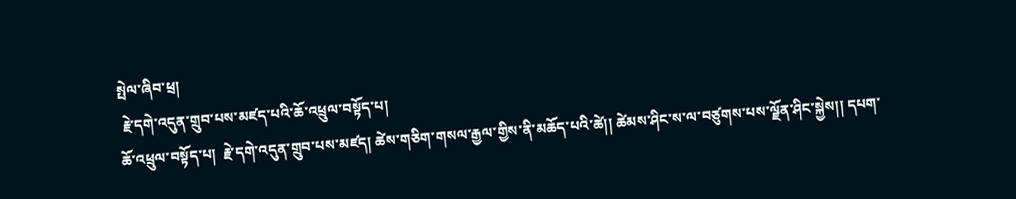སྤེལ་ཞིབ་ཕྲ།
 རྗེ་དགེ་འདུན་གྲུབ་པས་མཛད་པའི་ཆོ་འཕྲུལ་བསྟོད་པ།
ཆོ་འཕྲུལ་བསྟོད་པ།  རྗེ་དགེ་འདུན་གྲུབ་པས་མཛད། ཚེས་གཅིག་གསལ་རྒྱལ་གྱིས་ནི་མཆོད་པའི་ཚེ།། ཚེམས་ཤིང་ས་ལ་བཙུགས་པས་ལྗོན་ཤིང་སྐྱེས།། དཔག་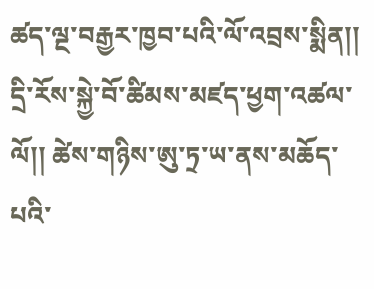ཚད་ལྔ་བརྒྱར་ཁྱབ་པའི་ལོ་འབྲས་སྨིན།། དྲི་རོས་སྐྱེ་བོ་ཚིམས་མཛད་ཕྱག་འཚལ་ལོ།། ཚེས་གཉིས་ཨུ་ཏྲ་ཡ་ནས་མཆོད་པའི་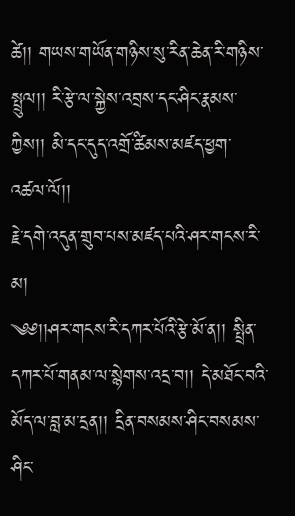ཚེ།། གཡས་གཡོན་གཉིས་སུ་རིན་ཆེན་རི་གཉིས་སྤྲུལ།། རི་རྩེ་ལ་སྐྱེས་འབྲས་དང་ཤིང་རྣམས་ཀྱིས།། མི་དང་དུད་འགྲོ་ཚིམས་མཛད་ཕྱག་འཚལ་ལོ།།
རྗེ་དགེ་འདུན་གྲུབ་པས་མཛད་པའི་ཤར་གངས་རི་མ།
༄༅།།ཤར་གངས་རི་དཀར་པོའི་རྩེ་མོ་ན།། སྤྲིན་དཀར་པོ་གནམ་ལ་སྙེགས་འདྲ་བ།། དེ་མཐོང་བའི་མོད་ལ་བླ་མ་དྲན།། དྲིན་བསམས་ཤིང་བསམས་ཤིང་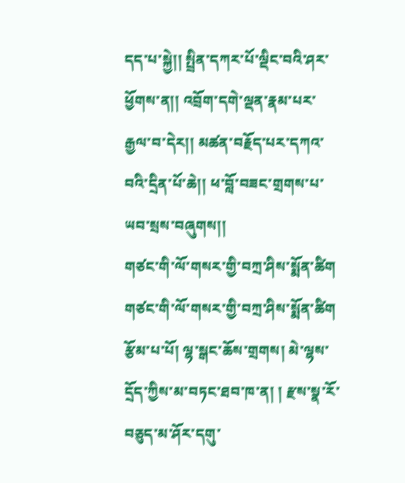དད་པ་སྐྱེ།། སྤྲིན་དཀར་པོ་ལྡིང་བའི་ཤར་ཕྱོགས་ན།། འབྲོག་དགེ་ལྡན་རྣམ་པར་རྒྱལ་བ་དེར།། མཚན་བརྗོད་པར་དཀའ་བའི་དྲིན་པོ་ཆེ།། ཕ་བློ་བཟང་གྲགས་པ་ཡབ་སྲས་བཞུགས།།
གཙང་གི་ལོ་གསར་གྱི་བཀྲ་ཤིས་སྨོན་ཚིག
གཙང་གི་ལོ་གསར་གྱི་བཀྲ་ཤིས་སྨོན་ཚིག རྩོམ་པ་པོ། ལྷ་སྒང་ཆོས་གྲགས། མེ་ལྷས་དྲོད་ཀྱིས་མ་བཏང་ཐབ་ཁ་ན། ། རྫས་སྣ་རོ་བཅུད་མ་ཤོར་དགུ་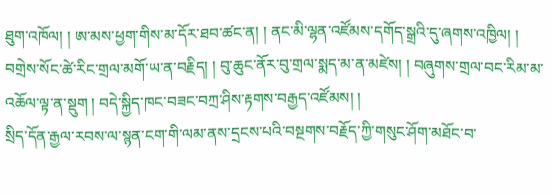ཐུག་འཁོལ། ། ཨ་མས་ཕྱག་གིས་མ་དོར་ཐབ་ཚང་ན། ། ནང་མི་ལྷན་འཛོམས་དགོད་སྒྲའི་དུ་ཞགས་འཁྱིལ། ། བགྲེས་སོང་ཚེ་རིང་གྲལ་མགོ་ཡ་ན་བརྗིད། ། བུ་ཆུང་ནོར་བུ་གྲལ་སྨད་མ་ན་མཛེས། ། བཞུགས་གྲལ་བང་རིམ་མ་འཆོལ་ལྟ་ན་སྡུག ། བདེ་སྐྱིད་ཁང་བཟང་བཀྲ་ཤིས་རྟགས་བརྒྱད་འཛོམས། །
སྲིད་དོན་རྒྱལ་རབས་ལ་སྙན་ངག་གི་ལམ་ནས་དྲངས་པའི་བསྔགས་བརྗོད་ཀྱི་གསུང་ཤོག་མཐོང་བ་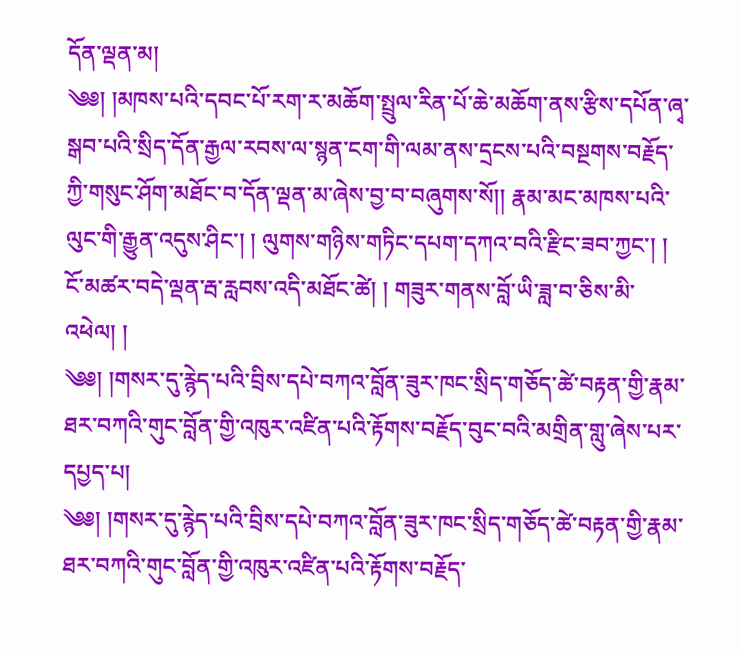དོན་ལྡན་མ།
༄༅། །མཁས་པའི་དབང་པོ་རག་ར་མཆོག་སྤྲུལ་རིན་པོ་ཆེ་མཆོག་ནས་རྩིས་དཔོན་ཞྭ་སྒབ་པའི་སྲིད་དོན་རྒྱལ་རབས་ལ་སྙན་ངག་གི་ལམ་ནས་དྲངས་པའི་བསྔགས་བརྗོད་ཀྱི་གསུང་ཤོག་མཐོང་བ་དོན་ལྡན་མ་ཞེས་བྱ་བ་བཞུགས་སོ།། རྣམ་མང་མཁས་པའི་ལུང་གི་རྒྱུན་འདུས་ཤིང་། ། ལུགས་གཉིས་གཏིང་དཔག་དཀའ་བའི་རྫིང་ཟབ་ཀྱང་། ། ངོ་མཚར་བདེ་ལྡན་རྦ་རླབས་འདི་མཐོང་ཚེ། ། གཟུར་གནས་བློ་ཡི་ཟླ་བ་ཅིས་མི་འཕེལ། །
༄༅། །གསར་དུ་རྙེད་པའི་བྲིས་དཔེ་བཀའ་བློན་ཟུར་ཁང་སྲིད་གཅོད་ཚེ་བརྟན་གྱི་རྣམ་ཐར་བཀའི་གུང་བློན་གྱི་འཁུར་འཛིན་པའི་རྟོགས་བརྗོད་བུང་བའི་མགྲིན་གླུ་ཞེས་པར་དཔྱད་པ།
༄༅། །གསར་དུ་རྙེད་པའི་བྲིས་དཔེ་བཀའ་བློན་ཟུར་ཁང་སྲིད་གཅོད་ཚེ་བརྟན་གྱི་རྣམ་ཐར་བཀའི་གུང་བློན་གྱི་འཁུར་འཛིན་པའི་རྟོགས་བརྗོད་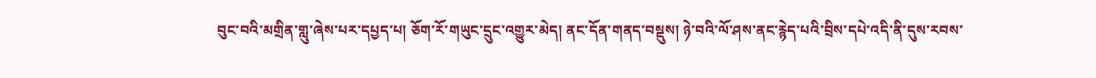བུང་བའི་མགྲིན་གླུ་ཞེས་པར་དཔྱད་པ། ཅོག་རོ་གཡུང་དྲུང་འགྱུར་མེད། ནང་དོན་གནད་བསྡུས། ཉེ་བའི་ལོ་ཤས་ནང་རྙེད་པའི་བྲིས་དཔེ་འདི་ནི་དུས་རབས་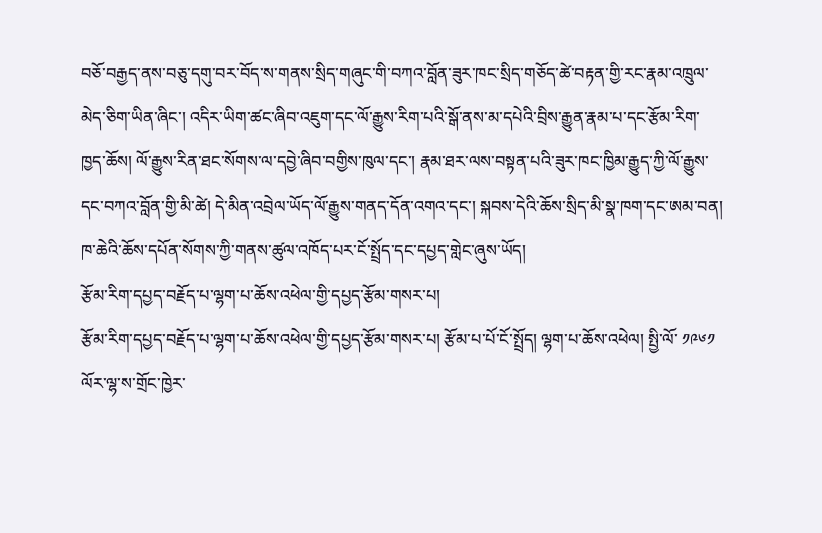བཅོ་བརྒྱད་ནས་བཅུ་དགུ་བར་བོད་ས་གནས་སྲིད་གཞུང་གི་བཀའ་བློན་ཟུར་ཁང་སྲིད་གཅོད་ཚེ་བརྟན་གྱི་རང་རྣམ་འཁྲུལ་མེད་ཅིག་ཡིན་ཞིང་། འདིར་ཡིག་ཚང་ཞིབ་འཇུག་དང་ལོ་རྒྱུས་རིག་པའི་སྒོ་ནས་མ་དཔེའི་བྲིས་རྒྱུན་རྣམ་པ་དང་རྩོམ་རིག་ཁྱད་ཆོས། ལོ་རྒྱུས་རིན་ཐང་སོགས་ལ་དབྱེ་ཞིབ་བགྱིས་ཁུལ་དང་། རྣམ་ཐར་ལས་བསྟན་པའི་ཟུར་ཁང་ཁྱིམ་རྒྱུད་ཀྱི་ལོ་རྒྱུས་དང་བཀའ་བློན་གྱི་མི་ཚེ། དེ་མིན་འབྲེལ་ཡོད་ལོ་རྒྱུས་གནད་དོན་འགའ་དང་། སྐབས་དེའི་ཆོས་སྲིད་མི་སྣ་ཁག་དང་ཨམ་བན། ཁ་ཆེའི་ཆོས་དཔོན་སོགས་ཀྱི་གནས་ཚུལ་འཁོད་པར་ངོ་སྤྲོད་དང་དཔྱད་གླེང་ཞུས་ཡོད།
རྩོམ་རིག་དཔྱད་བརྗོད་པ་ལྷག་པ་ཆོས་འཕེལ་གྱི་དཔྱད་རྩོམ་གསར་པ།
རྩོམ་རིག་དཔྱད་བརྗོད་པ་ལྷག་པ་ཆོས་འཕེལ་གྱི་དཔྱད་རྩོམ་གསར་པ། རྩོམ་པ་པོ་ངོ་སྤྲོད། ལྷག་པ་ཆོས་འཕེལ། སྤྱི་ལོ་ ༡༩༦༡ ལོར་ལྷ་ས་གྲོང་ཁྱེར་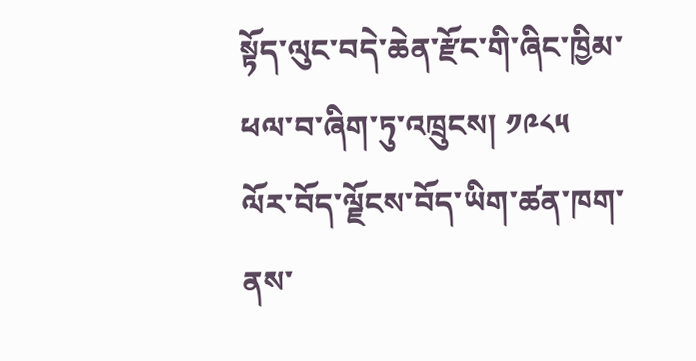སྟོད་ལུང་བདེ་ཆེན་རྫོང་གི་ཞིང་ཁྱིམ་ཕལ་བ་ཞིག་ཏུ་འཁྲུངས། ༡༩༨༥ ལོར་བོད་ལྗོངས་བོད་ཡིག་ཚན་ཁག་ནས་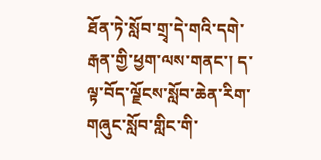ཐོན་ཏེ་སློབ་གྲྭ་དེ་གའི་དགེ་རྒན་གྱི་ཕྱག་ལས་གནང་། ད་ལྟ་བོད་ལྗོངས་སློབ་ཆེན་རིག་གཞུང་སློབ་གླིང་གི་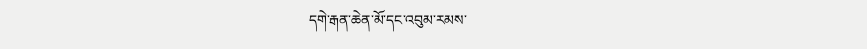དགེ་རྒན་ཆེན་མོ་དང་འབུམ་རམས་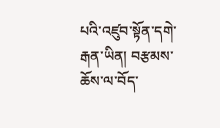པའི་འཛུབ་སྟོན་དགེ་རྒན་ཡིན། བརྩམས་ཆོས་ལ་བོད་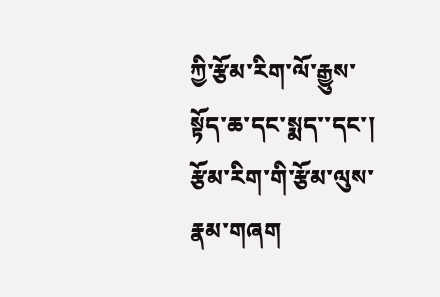ཀྱི་རྩོམ་རིག་ལོ་རྒྱུས་སྟོད་ཆ་དང་སྨད་་དང་། རྩོམ་རིག་གི་རྩོམ་ལུས་རྣམ་གཞག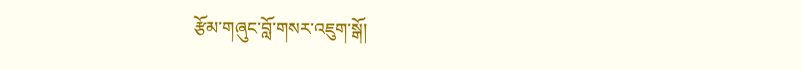རྩོམ་གཞུང་བློ་གསར་འཇུག་སྒོ།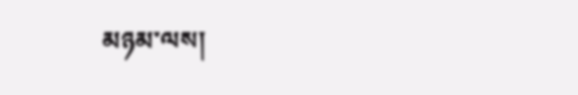མཉམ་ལས།